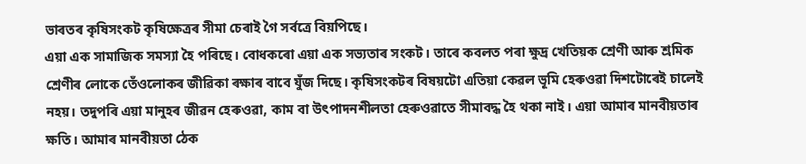ভাৰতৰ কৃষিসংকট কৃষিক্ষেত্ৰৰ সীমা চেৰাই গৈ সৰ্বত্ৰে বিয়পিছে।
এয়া এক সামাজিক সমস্যা হৈ পৰিছে। বোধকৰো এয়া এক সভ্যতাৰ সংকট। তাৰে কবলত পৰা ক্ষুদ্ৰ খেতিয়ক শ্ৰেণী আৰু শ্ৰমিক শ্ৰেণীৰ লোকে তেঁওলোকৰ জীৱিকা ৰক্ষাৰ বাবে যুঁজ দিছে। কৃষিসংকটৰ বিষয়টো এতিয়া কেৱল ভূমি হেৰুওৱা দিশটোৰেই চালেই নহয়। তদুপৰি এয়া মানুহৰ জীৱন হেৰুওৱা, কাম বা উৎপাদনশীলতা হেৰুওৱাতে সীমাবদ্ধ হৈ থকা নাই। এয়া আমাৰ মানবীয়তাৰ ক্ষতি। আমাৰ মানবীয়তা ঠেক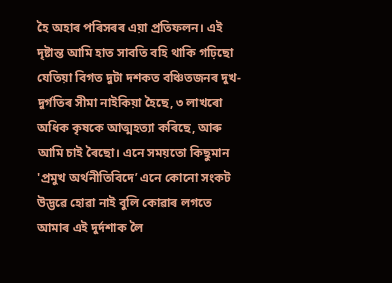হৈ অহাৰ পৰিসৰৰ এয়া প্ৰতিফলন। এই দৃষ্টান্ত আমি হাত সাবতি বহি থাকি গঢ়িছো যেতিয়া বিগত দুটা দশকত বঞ্চিতজনৰ দুখ-দুৰ্গতিৰ সীমা নাইকিয়া হৈছে, ৩ লাখৰো অধিক কৃষকে আত্মহত্যা কৰিছে, আৰু আমি চাই ৰৈছো। এনে সময়তো কিছুমান 'প্ৰমুখ অৰ্থনীতিবিদে’ এনে কোনো সংকট উদ্ভৱে হোৱা নাই বুলি কোৱাৰ লগতে আমাৰ এই দুৰ্দশাক লৈ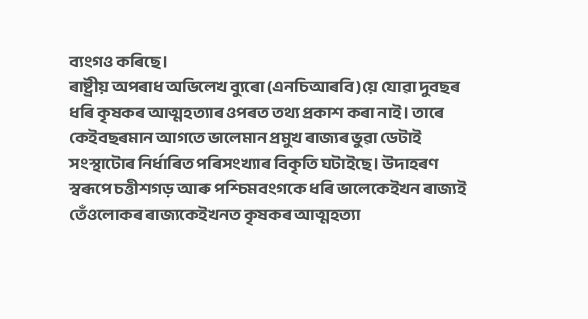ব্যংগও কৰিছে।
ৰাষ্ট্ৰীয় অপৰাধ অভিলেখ ব্যুৰো (এনচিআৰবি)য়ে যোৱা দুবছৰ ধৰি কৃষকৰ আত্মহত্যাৰ ওপৰত তথ্য প্ৰকাশ কৰা নাই। তাৰে কেইবছৰমান আগতে ভালেমান প্ৰমুখ ৰাজ্যৰ ভুৱা ডেটাই সংস্থাটোৰ নিৰ্ধাৰিত পৰিসংখ্যাৰ বিকৃতি ঘটাইছে। উদাহৰণ স্বৰূপে চত্তীশগড় আৰু পশ্চিমবংগকে ধৰি ভালেকেইখন ৰাজ্যই তেঁওলোকৰ ৰাজ্যকেইখনত কৃষকৰ আত্মহত্যা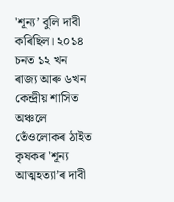'শূন্য’ বুলি দাবী কৰিছিল। ২০১৪ চনত ১২ খন ৰাজ্য আৰু ৬খন কেন্দ্ৰীয় শাসিত অঞ্চলে তেঁওলোকৰ ঠাইত কৃষকৰ 'শূন্য আত্মহত্যা’ৰ দাবী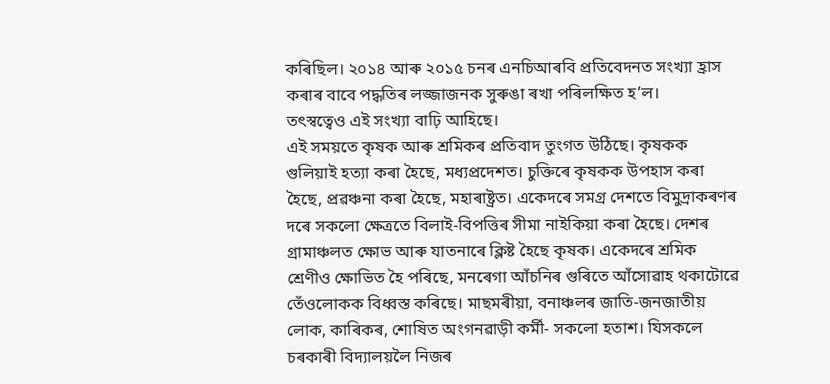কৰিছিল। ২০১৪ আৰু ২০১৫ চনৰ এনচিআৰবি প্ৰতিবেদনত সংখ্যা হ্ৰাস কৰাৰ বাবে পদ্ধতিৰ লজ্জাজনক সুৰুঙা ৰখা পৰিলক্ষিত হ’ল।
তৎস্বত্বেও এই সংখ্যা বাঢ়ি আহিছে।
এই সময়তে কৃষক আৰু শ্ৰমিকৰ প্ৰতিবাদ তুংগত উঠিছে। কৃষকক গুলিয়াই হত্যা কৰা হৈছে, মধ্যপ্ৰদেশত। চুক্তিৰে কৃষকক উপহাস কৰা হৈছে, প্ৰৱঞ্চনা কৰা হৈছে, মহাৰাষ্ট্ৰত। একেদৰে সমগ্ৰ দেশতে বিমুদ্ৰাকৰণৰ দৰে সকলো ক্ষেত্ৰতে বিলাই-বিপত্তিৰ সীমা নাইকিয়া কৰা হৈছে। দেশৰ গ্ৰামাঞ্চলত ক্ষোভ আৰু যাতনাৰে ক্লিষ্ট হৈছে কৃষক। একেদৰে শ্ৰমিক শ্ৰেণীও ক্ষোভিত হৈ পৰিছে, মনৰেগা আঁচনিৰ গুৰিতে আঁসোৱাহ থকাটোৱে তেঁওলোকক বিধ্বস্ত কৰিছে। মাছমৰীয়া, বনাঞ্চলৰ জাতি-জনজাতীয় লোক, কাৰিকৰ, শোষিত অংগনৱাড়ী কৰ্মী- সকলো হতাশ। যিসকলে চৰকাৰী বিদ্যালয়লৈ নিজৰ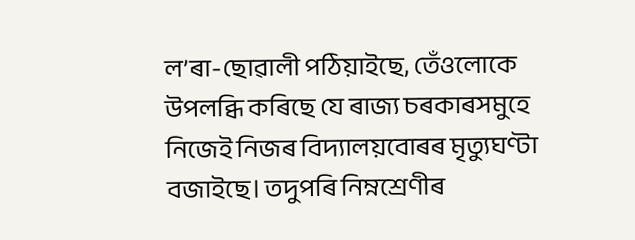ল’ৰা-ছোৱালী পঠিয়াইছে, তেঁওলোকে উপলব্ধি কৰিছে যে ৰাজ্য চৰকাৰসমুহে নিজেই নিজৰ বিদ্যালয়বোৰৰ মৃত্যুঘণ্টা বজাইছে। তদুপৰি নিম্নশ্ৰেণীৰ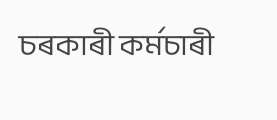চৰকাৰী কৰ্মচাৰী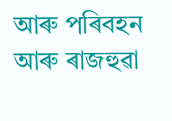আৰু পৰিবহন আৰু ৰাজহুৱা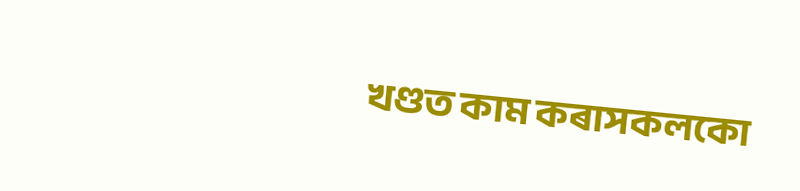খণ্ডত কাম কৰাসকলকো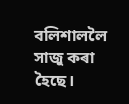বলিশাললৈ সাজু কৰা হৈছে।